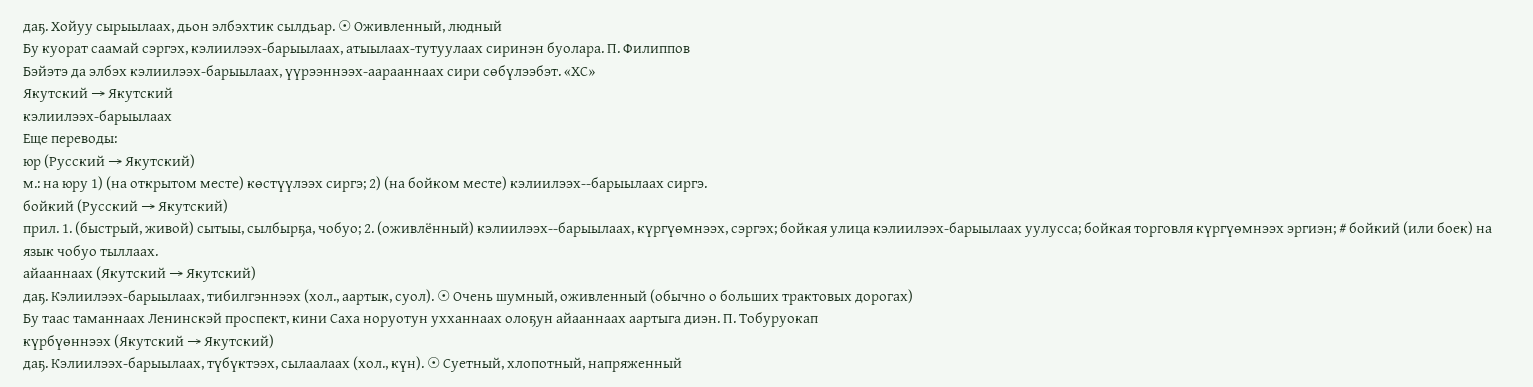даҕ. Хойуу сырыылаах, дьон элбэхтик сылдьар. ☉ Оживленный, людный
Бу куорат саамай сэргэх, кэлиилээх-барыылаах, атыылаах-тутуулаах сиринэн буолара. П. Филиппов
Бэйэтэ да элбэх кэлиилээх-барыылаах, үүрээннээх-аарааннаах сири сөбүлээбэт. «ХС»
Якутский → Якутский
кэлиилээх-барыылаах
Еще переводы:
юр (Русский → Якутский)
м.: на юру 1) (на открытом месте) көстүүлээх сиргэ; 2) (на бойком месте) кэлиилээх--барыылаах сиргэ.
бойкий (Русский → Якутский)
прил. 1. (быстрый, живой) сытыы, сылбырҕа, чобуо; 2. (оживлённый) кэлиилээх--барыылаах, күргүөмнээх, сэргэх; бойкая улица кэлиилээх-барыылаах уулусса; бойкая торговля күргүөмнээх эргиэн; # бойкий (или боек) на язык чобуо тыллаах.
айааннаах (Якутский → Якутский)
даҕ. Кэлиилээх-барыылаах, тибилгэннээх (хол., аартык, суол). ☉ Очень шумный, оживленный (обычно о больших трактовых дорогах)
Бу таас таманнаах Ленинскэй проспект, кини Саха норуотун ухханнаах олоҕун айааннаах аартыга диэн. П. Тобуруокап
күрбүөннээх (Якутский → Якутский)
даҕ. Кэлиилээх-барыылаах, түбүктээх, сылаалаах (хол., күн). ☉ Суетный, хлопотный, напряженный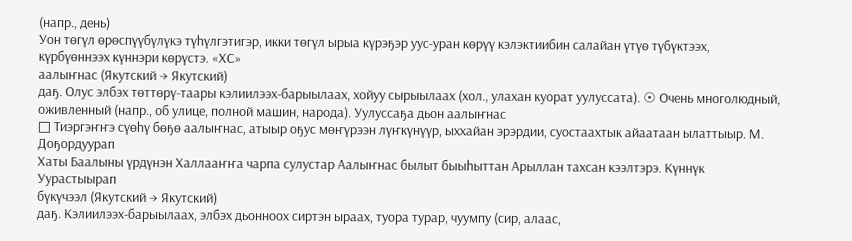(напр., день)
Уон төгүл өрөспүүбүлүкэ түһүлгэтигэр, икки төгүл ырыа күрэҕэр уус-уран көрүү кэлэктиибин салайан үтүө түбүктээх, күрбүөннээх күннэри көрүстэ. «ХС»
аалыҥнас (Якутский → Якутский)
даҕ. Олус элбэх төттөрү-таары кэлиилээх-барыылаах, хойуу сырыылаах (хол., улахан куорат уулуссата). ☉ Очень многолюдный, оживленный (напр., об улице, полной машин, народа). Уулуссаҕа дьон аалыҥнас
□ Тиэргэҥҥэ сүөһү бөҕө аалыҥнас, атыыр оҕус мөҥүрээн лүҥкүнүүр, ыххайан эрэрдии, суостаахтык айаатаан ылаттыыр. М. Доҕордуурап
Хаты Баалыны үрдүнэн Халлааҥҥа чарпа сулустар Аалыҥнас былыт быыһыттан Арыллан тахсан кээлтэрэ. Күннүк Уурастыырап
бүкүчээл (Якутский → Якутский)
даҕ. Кэлиилээх-барыылаах, элбэх дьонноох сиртэн ыраах, туора турар, чуумпу (сир, алаас,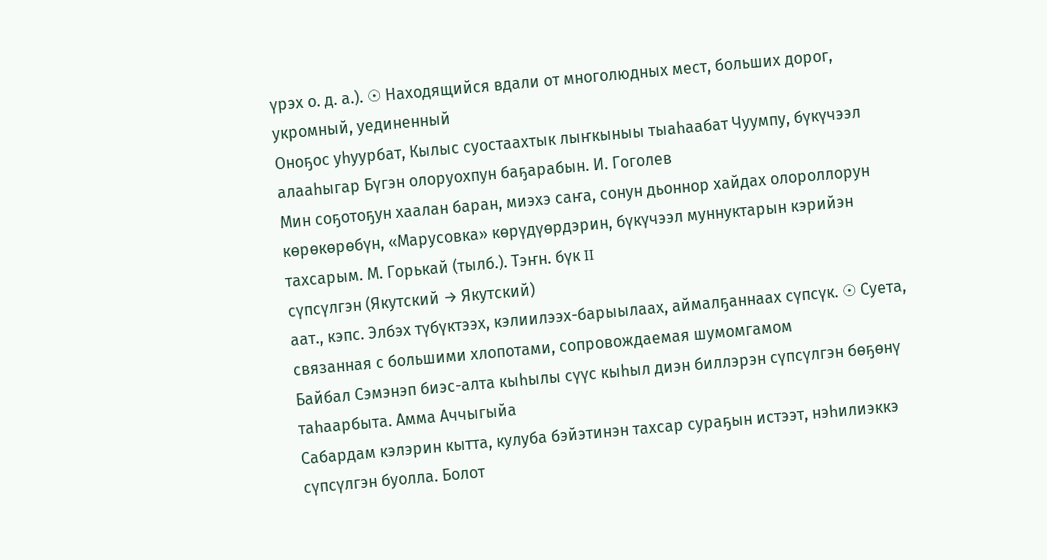үрэх о. д. а.). ☉ Находящийся вдали от многолюдных мест, больших дорог, укромный, уединенный
Оноҕос уһуурбат, Кылыс суостаахтык лыҥкыныы тыаһаабат Чуумпу, бүкүчээл алааһыгар Бүгэн олоруохпун баҕарабын. И. Гоголев
Мин соҕотоҕун хаалан баран, миэхэ саҥа, сонун дьоннор хайдах олороллорун көрөкөрөбүн, «Марусовка» көрүдүөрдэрин, бүкүчээл муннуктарын кэрийэн тахсарым. М. Горькай (тылб.). Тэҥн. бүк II
сүпсүлгэн (Якутский → Якутский)
аат., кэпс. Элбэх түбүктээх, кэлиилээх-барыылаах, аймалҕаннаах сүпсүк. ☉ Суета, связанная с большими хлопотами, сопровождаемая шумомгамом
Байбал Сэмэнэп биэс-алта кыһылы сүүс кыһыл диэн биллэрэн сүпсүлгэн бөҕөнү таһаарбыта. Амма Аччыгыйа
Сабардам кэлэрин кытта, кулуба бэйэтинэн тахсар сураҕын истээт, нэһилиэккэ сүпсүлгэн буолла. Болот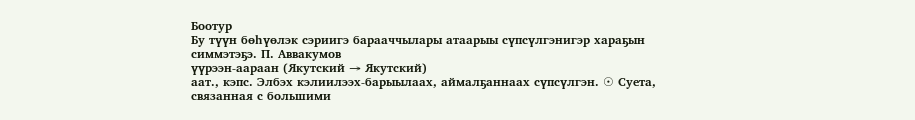Боотур
Бу түүн бөһүөлэк сэриигэ барааччылары атаарыы сүпсүлгэнигэр хараҕын симмэтэҕэ. П. Аввакумов
үүрээн-аараан (Якутский → Якутский)
аат., кэпс. Элбэх кэлиилээх-барыылаах, аймалҕаннаах сүпсүлгэн. ☉ Суета, связанная с большими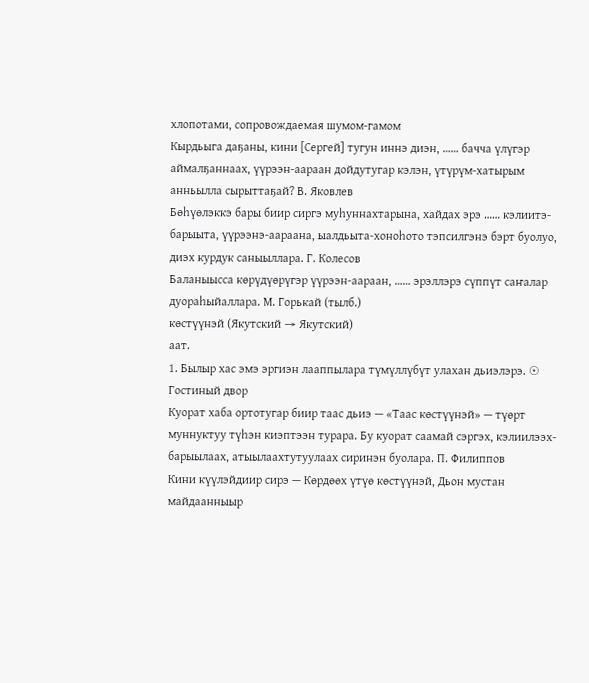хлопотами, сопровождаемая шумом-гамом
Кырдьыга даҕаны, кини [Сергей] тугун иннэ диэн, …… бачча үлүгэр аймалҕаннаах, үүрээн-аараан дойдутугар кэлэн, үтүрүм-хатырым анньылла сырыттаҕай? В. Яковлев
Бөһүөлэккэ бары биир сиргэ муһуннахтарына, хайдах эрэ …… кэлиитэ-барыыта, үүрээнэ-аараана, ыалдьыта-хоноһото тэпсилгэнэ бэрт буолуо, диэх курдук саныыллара. Г. Колесов
Баланыысса көрүдүөрүгэр үүрээн-аараан, …… эрэллэрэ сүппүт саҥалар дуораһыйаллара. М. Горькай (тылб.)
көстүүнэй (Якутский → Якутский)
аат.
1. Былыр хас эмэ эргиэн лааппылара түмүллүбүт улахан дьиэлэрэ. ☉ Гостиный двор
Куорат хаба ортотугар биир таас дьиэ — «Таас көстүүнэй» — түөрт муннуктуу түһэн киэптээн турара. Бу куорат саамай сэргэх, кэлиилээх-барыылаах, атыылаахтутуулаах сиринэн буолара. П. Филиппов
Кини күүлэйдиир сирэ — Көрдөөх үтүө көстүүнэй, Дьон мустан майдаанныыр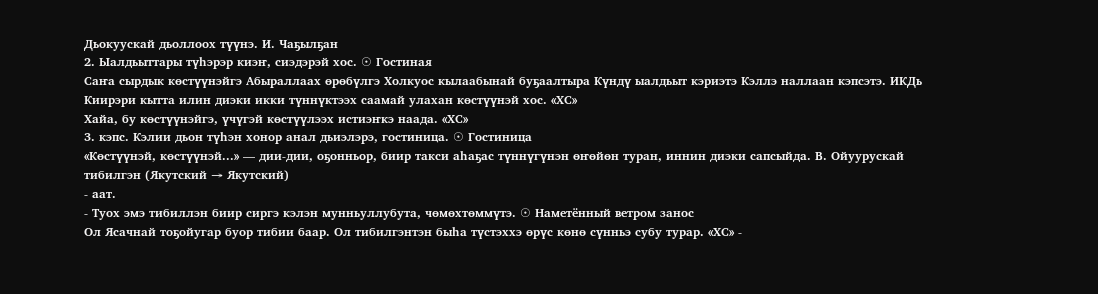Дьокуускай дьоллоох түүнэ. И. Чаҕылҕан
2. Ыалдьыттары түһэрэр киэҥ, сиэдэрэй хос. ☉ Гостиная
Саҥа сырдык көстүүнэйгэ Абыраллаах өрөбүлгэ Холкуос кылаабынай буҕаалтыра Күндү ыалдьыт кэриэтэ Кэллэ наллаан кэпсэтэ. ИКДь
Киирэри кытта илин диэки икки түннүктээх саамай улахан көстүүнэй хос. «ХС»
Хайа, бу көстүүнэйгэ, үчүгэй көстүүлээх истиэҥкэ наада. «ХС»
3. кэпс. Кэлии дьон түһэн хонор анал дьиэлэрэ, гостиница. ☉ Гостиница
«Көстүүнэй, көстүүнэй...» — дии-дии, оҕонньор, биир такси аһаҕас түннүгүнэн өҥөйөн туран, иннин диэки сапсыйда. В. Ойуурускай
тибилгэн (Якутский → Якутский)
- аат.
- Туох эмэ тибиллэн биир сиргэ кэлэн мунньуллубута, чөмөхтөммүтэ. ☉ Наметённый ветром занос
Ол Ясачнай тоҕойугар буор тибии баар. Ол тибилгэнтэн быһа түстэххэ өрүс көнө сүнньэ субу турар. «ХС» -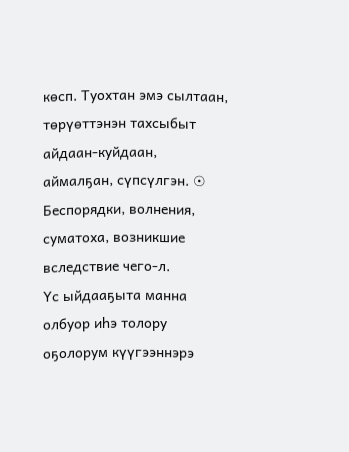көсп. Туохтан эмэ сылтаан, төрүөттэнэн тахсыбыт айдаан-куйдаан, аймалҕан, сүпсүлгэн. ☉ Беспорядки, волнения, суматоха, возникшие вследствие чего-л.
Үс ыйдааҕыта манна олбуор иһэ толору оҕолорум күүгээннэрэ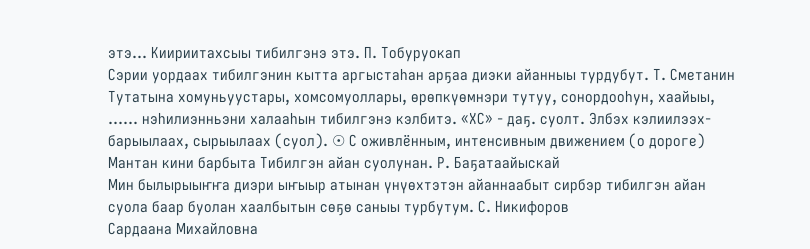этэ… Киириитахсыы тибилгэнэ этэ. П. Тобуруокап
Сэрии уордаах тибилгэнин кытта аргыстаһан арҕаа диэки айанныы турдубут. Т. Сметанин
Тутатына хомуньуустары, хомсомуоллары, өрөпкүөмнэри тутуу, сонордооһун, хаайыы, …… нэһилиэнньэни халааһын тибилгэнэ кэлбитэ. «ХС» - даҕ. суолт. Элбэх кэлиилээх-барыылаах, сырыылаах (суол). ☉ С оживлённым, интенсивным движением (о дороге)
Мантан кини барбыта Тибилгэн айан суолунан. Р. Баҕатаайыскай
Мин былырыыҥҥа диэри ыҥыыр атынан үнүөхтэтэн айаннаабыт сирбэр тибилгэн айан суола баар буолан хаалбытын сөҕө саныы турбутум. С. Никифоров
Сардаана Михайловна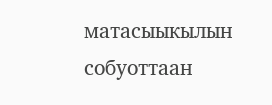матасыыкылын собуоттаан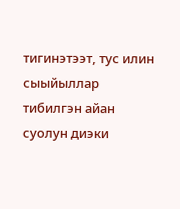тигинэтээт, тус илин сыыйыллар тибилгэн айан суолун диэки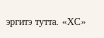эргитэ тутта. «ХС»